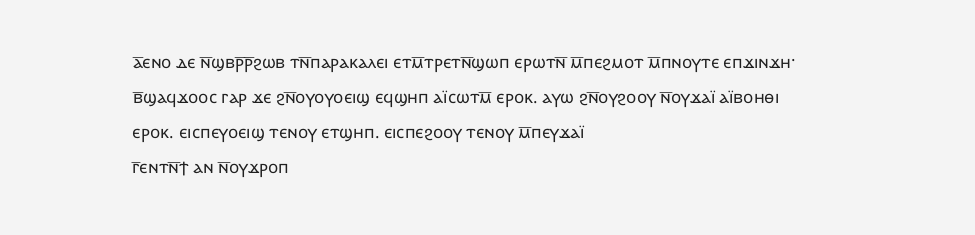ⲁ̅ⲉⲛⲟ ⲇⲉ ⲛ̅ϣⲃⲣ̅ⲣ̅ϩⲱⲃ ⲧⲛ̅ⲡⲁⲣⲁⲕⲁⲗⲉⲓ ⲉⲧⲙ̅ⲧⲣⲉⲧⲛ̅ϣⲱⲡ ⲉⲣⲱⲧⲛ̅ ⲙ̅ⲡⲉϩⲙⲟⲧ ⲙ̅ⲡⲛⲟⲩⲧⲉ ⲉⲡϫⲓⲛϫⲏ·
ⲃ̅ϣⲁϥϫⲟⲟⲥ ⲅⲁⲣ ϫⲉ ϩⲛ̅ⲟⲩⲟⲩⲟⲉⲓϣ ⲉϥϣⲏⲡ ⲁⲓ̈ⲥⲱⲧⲙ̅ ⲉⲣⲟⲕ. ⲁⲩⲱ ϩⲛ̅ⲟⲩϩⲟⲟⲩ ⲛ̅ⲟⲩϫⲁⲓ̈ ⲁⲓ̈ⲃⲟⲏⲑⲓ ⲉⲣⲟⲕ. ⲉⲓⲥⲡⲉⲩⲟⲉⲓϣ ⲧⲉⲛⲟⲩ ⲉⲧϣⲏⲡ. ⲉⲓⲥⲡⲉϩⲟⲟⲩ ⲧⲉⲛⲟⲩ ⲙ̅ⲡⲉⲩϫⲁⲓ̈
ⲅ̅ⲉⲛⲧⲛ̅ϯ ⲁⲛ ⲛ̅ⲟⲩϫⲣⲟⲡ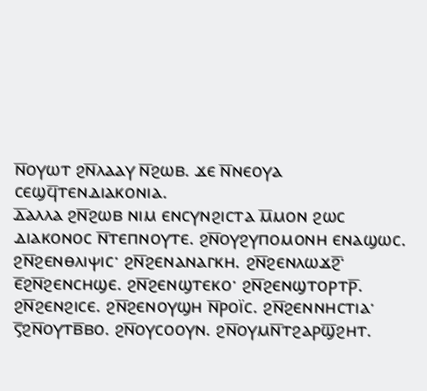ⲛ̅ⲟⲩⲱⲧ ϩⲛ̅ⲗⲁⲁⲩ ⲛ̅ϩⲱⲃ. ϫⲉ ⲛ̅ⲛⲉⲟⲩⲁ ⲥⲉϣϥ̅ⲧⲉⲛⲇⲓⲁⲕⲟⲛⲓⲁ.
ⲇ̅ⲁⲗⲗⲁ ϩⲛ̅ϩⲱⲃ ⲛⲓⲙ ⲉⲛⲥⲩⲛϩⲓⲥⲧⲁ ⲙ̅ⲙⲟⲛ ϩⲱⲥ ⲇⲓⲁⲕⲟⲛⲟⲥ ⲛ̅ⲧⲉⲡⲛⲟⲩⲧⲉ. ϩⲛ̅ⲟⲩϩⲩⲡⲟⲙⲟⲛⲏ ⲉⲛⲁϣⲱⲥ. ϩⲛ̅ϩⲉⲛⲑⲗⲓⲯⲓⲥ· ϩⲛ̅ϩⲉⲛⲁⲛⲁⲅⲕⲏ. ϩⲛ̅ϩⲉⲛⲗⲱϫϩ̅·
ⲉ̅ϩⲛ̅ϩⲉⲛⲥⲏϣⲉ. ϩⲛ̅ϩⲉⲛϣⲧⲉⲕⲟ· ϩⲛ̅ϩⲉⲛϣⲧⲟⲣⲧⲣ̅. ϩⲛ̅ϩⲉⲛϩⲓⲥⲉ. ϩⲛ̅ϩⲉⲛⲟⲩϣⲏ ⲛ̅ⲣⲟⲓ̈ⲥ. ϩⲛ̅ϩⲉⲛⲛⲏⲥⲧⲓⲁ·
ⲋ̅ϩⲛ̅ⲟⲩⲧⲃ̅ⲃⲟ. ϩⲛ̅ⲟⲩⲥⲟⲟⲩⲛ. ϩⲛ̅ⲟⲩⲙⲛ̅ⲧϩⲁⲣϣ̅ϩⲏⲧ.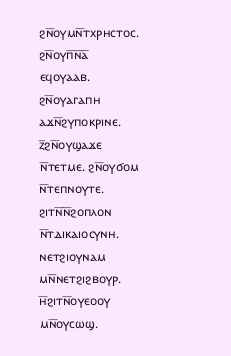ϩⲛ̅ⲟⲩⲙⲛ̅ⲧⲭⲣⲏⲥⲧⲟⲥ. ϩⲛ̅ⲟⲩⲡ̅ⲛ̅ⲁ̅ ⲉϥⲟⲩⲁⲁⲃ. ϩⲛ̅ⲟⲩⲁⲅⲁⲡⲏ ⲁϫⲛ̅ϩⲩⲡⲟⲕⲣⲓⲛⲉ.
ⲍ̅ϩⲛ̅ⲟⲩϣⲁϫⲉ ⲛ̅ⲧⲉⲧⲙⲉ. ϩⲛ̅ⲟⲩϭⲟⲙ ⲛ̅ⲧⲉⲡⲛⲟⲩⲧⲉ. ϩⲓⲧⲛ̅ⲛ̅ϩⲟⲡⲗⲟⲛ ⲛ̅ⲧⲇⲓⲕⲁⲓⲟⲥⲩⲛⲏ. ⲛⲉⲧϩⲓⲟⲩⲛⲁⲙ ⲙⲛ̅ⲛⲉⲧϩⲓϩⲃⲟⲩⲣ.
ⲏ̅ϩⲓⲧⲛ̅ⲟⲩⲉⲟⲟⲩ ⲙⲛ̅ⲟⲩⲥⲱϣ.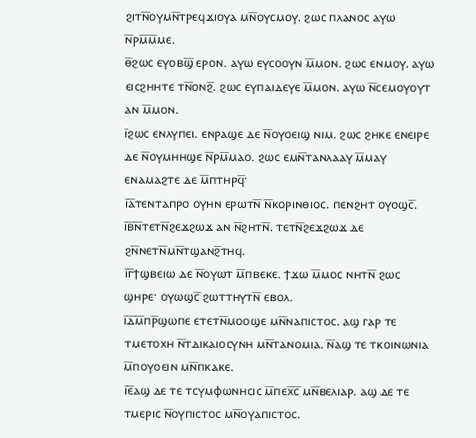ϩⲓⲧⲛ̅ⲟⲩⲙⲛ̅ⲧⲣⲉϥϫⲓⲟⲩⲁ ⲙⲛ̅ⲟⲩⲥⲙⲟⲩ. ϩⲱⲥ ⲡⲗⲁⲛⲟⲥ ⲁⲩⲱ ⲛ̅ⲣⲙ̅ⲙ̅ⲙⲉ.
ⲑ̅ϩⲱⲥ ⲉⲩⲟⲃϣ̅ ⲉⲣⲟⲛ. ⲁⲩⲱ ⲉⲩⲥⲟⲟⲩⲛ ⲙ̅ⲙⲟⲛ. ϩⲱⲥ ⲉⲛⲙⲟⲩ. ⲁⲩⲱ ⲉⲓⲥϩⲏⲏⲧⲉ ⲧⲛ̅ⲟⲛϩ̅. ϩⲱⲥ ⲉⲩⲡⲁⲓⲇⲉⲩⲉ ⲙ̅ⲙⲟⲛ. ⲁⲩⲱ ⲛ̅ⲥⲉⲙⲟⲩⲟⲩⲧ ⲁⲛ ⲙ̅ⲙⲟⲛ.
ⲓ̅ϩⲱⲥ ⲉⲛⲗⲩⲡⲉⲓ. ⲉⲛⲣⲁϣⲉ ⲇⲉ ⲛ̅ⲟⲩⲟⲉⲓϣ ⲛⲓⲙ. ϩⲱⲥ ϩⲏⲕⲉ ⲉⲛⲉⲓⲣⲉ ⲇⲉ ⲛ̅ⲟⲩⲙⲏⲏϣⲉ ⲛ̅ⲣⲙ̅ⲙⲁⲟ. ϩⲱⲥ ⲉⲙⲛ̅ⲧⲁⲛⲗⲁⲁⲩ ⲙ̅ⲙⲁⲩ ⲉⲛⲁⲙⲁϩⲧⲉ ⲇⲉ ⲙ̅ⲡⲧⲏⲣϥ̅·
ⲓ̅ⲁ̅ⲧⲉⲛⲧⲁⲡⲣⲟ ⲟⲩⲏⲛ ⲉⲣⲱⲧⲛ̅ ⲛ̅ⲕⲟⲣⲓⲛⲑⲓⲟⲥ. ⲡⲉⲛϩⲏⲧ ⲟⲩⲟϣⲥ̅.
ⲓ̅ⲃ̅ⲛ̅ⲧⲉⲧⲛ̅ϩⲉϫϩⲱϫ ⲁⲛ ⲛ̅ϩⲏⲧⲛ̅. ⲧⲉⲧⲛ̅ϩⲉϫϩⲱϫ ⲇⲉ ϩⲛ̅ⲛⲉⲧⲛ̅ⲙⲛ̅ⲧϣⲁⲛϩ̅ⲧⲏϥ.
ⲓ̅ⲅ̅ϯϣⲃⲉⲓⲱ ⲇⲉ ⲛ̅ⲟⲩⲱⲧ ⲙ̅ⲡⲃⲉⲕⲉ. ϯϫⲱ ⲙ̅ⲙⲟⲥ ⲛⲏⲧⲛ̅ ϩⲱⲥ ϣⲏⲣⲉ· ⲟⲩⲱϣⲥ̅ ϩⲱⲧⲧⲏⲩⲧⲛ̅ ⲉⲃⲟⲗ.
ⲓ̅ⲇ̅ⲙ̅ⲡⲣ̅ϣⲱⲡⲉ ⲉⲧⲉⲧⲛ̅ⲙⲟⲟϣⲉ ⲙⲛ̅ⲛⲁⲡⲓⲥⲧⲟⲥ. ⲁϣ ⲅⲁⲣ ⲧⲉ ⲧⲙⲉⲧⲟⲭⲏ ⲛ̅ⲧⲇⲓⲕⲁⲓⲟⲥⲩⲛⲏ ⲙⲛ̅ⲧⲁⲛⲟⲙⲓⲁ. ⲛ̅ⲁϣ ⲧⲉ ⲧⲕⲟⲓⲛⲱⲛⲓⲁ ⲙ̅ⲡⲟⲩⲟⲉⲓⲛ ⲙⲛ̅ⲡⲕⲁⲕⲉ.
ⲓ̅ⲉ̅ⲁϣ ⲇⲉ ⲧⲉ ⲧⲥⲩⲙⲫⲱⲛⲏⲥⲓⲥ ⲙ̅ⲡⲉⲭ̅ⲥ̅ ⲙⲛ̅ⲃⲉⲗⲓⲁⲣ. ⲁϣ ⲇⲉ ⲧⲉ ⲧⲙⲉⲣⲓⲥ ⲛ̅ⲟⲩⲡⲓⲥⲧⲟⲥ ⲙⲛ̅ⲟⲩⲁⲡⲓⲥⲧⲟⲥ.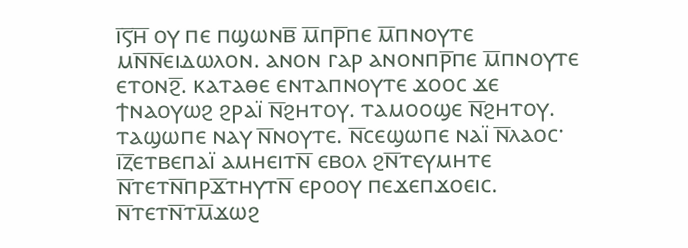ⲓ̅ⲋ̅ⲏ̅ ⲟⲩ ⲡⲉ ⲡϣⲱⲛⲃ̅ ⲙ̅ⲡⲣ̅ⲡⲉ ⲙ̅ⲡⲛⲟⲩⲧⲉ ⲙⲛ̅ⲛ̅ⲉⲓⲇⲱⲗⲟⲛ. ⲁⲛⲟⲛ ⲅⲁⲣ ⲁⲛⲟⲛⲡⲣ̅ⲡⲉ ⲙ̅ⲡⲛⲟⲩⲧⲉ ⲉⲧⲟⲛϩ̅. ⲕⲁⲧⲁⲑⲉ ⲉⲛⲧⲁⲡⲛⲟⲩⲧⲉ ϫⲟⲟⲥ ϫⲉ ϯⲛⲁⲟⲩⲱϩ ϩⲣⲁⲓ̈ ⲛ̅ϩⲏⲧⲟⲩ. ⲧⲁⲙⲟⲟϣⲉ ⲛ̅ϩⲏⲧⲟⲩ. ⲧⲁϣⲱⲡⲉ ⲛⲁⲩ ⲛ̅ⲛⲟⲩⲧⲉ. ⲛ̅ⲥⲉϣⲱⲡⲉ ⲛⲁⲓ̈ ⲛ̅ⲗⲁⲟⲥ·
ⲓ̅ⲍ̅ⲉⲧⲃⲉⲡⲁⲓ̈ ⲁⲙⲏⲉⲓⲧⲛ̅ ⲉⲃⲟⲗ ϩⲛ̅ⲧⲉⲩⲙⲏⲧⲉ ⲛ̅ⲧⲉⲧⲛ̅ⲡⲣϫ̅ⲧⲏⲩⲧⲛ̅ ⲉⲣⲟⲟⲩ ⲡⲉϫⲉⲡϫⲟⲉⲓⲥ. ⲛ̅ⲧⲉⲧⲛ̅ⲧⲙ̅ϫⲱϩ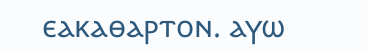ⲉⲁⲕⲁⲑⲁⲣⲧⲟⲛ. ⲁⲩⲱ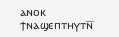ⲁⲛⲟⲕ ϯⲛⲁϣⲉⲡⲧⲏⲩⲧⲛ̅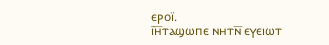ⲉⲣⲟⲓ̈.
ⲓ̅ⲏ̅ⲧⲁϣⲱⲡⲉ ⲛⲏⲧⲛ̅ ⲉⲩⲉⲓⲱⲧ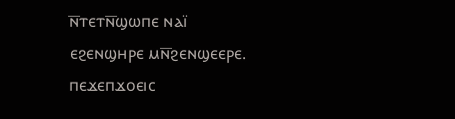ⲛ̅ⲧⲉⲧⲛ̅ϣⲱⲡⲉ ⲛⲁⲓ̈ ⲉϩⲉⲛϣⲏⲣⲉ ⲙⲛ̅ϩⲉⲛϣⲉⲉⲣⲉ. ⲡⲉϫⲉⲡϫⲟⲉⲓⲥ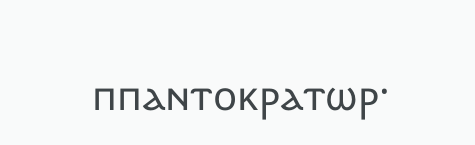ⲡⲡⲁⲛⲧⲟⲕⲣⲁⲧⲱⲣ·